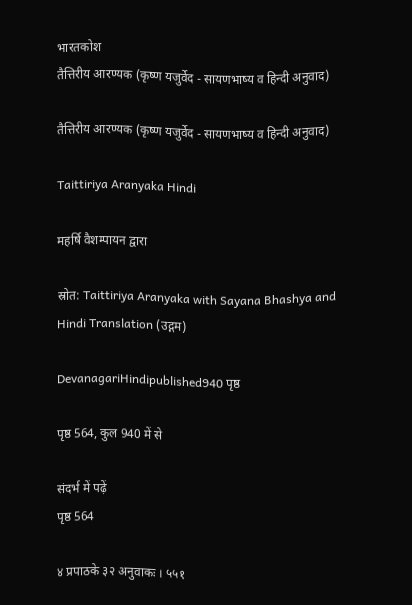भारतकोश
तैत्तिरीय आरण्यक (कृष्ण यजुर्वेद - सायणभाष्य व हिन्दी अनुवाद)

तैत्तिरीय आरण्यक (कृष्ण यजुर्वेद - सायणभाष्य व हिन्दी अनुवाद)

Taittiriya Aranyaka Hindi

महर्षि वैशम्पायन द्वारा

स्रोत: Taittiriya Aranyaka with Sayana Bhashya and Hindi Translation (उद्गम)

DevanagariHindipublished940 पृष्ठ

पृष्ठ 564, कुल 940 में से

संदर्भ में पढ़ें
पृष्ठ 564

४ प्रपाठके ३२ अनुवाकः । ५५१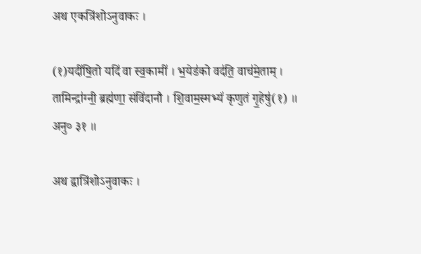अथ एकत्रिंशोऽनुवाकः ।

(१)यदी॑षि॒तो यदि॑ वा स्व॒कामी॑ । भ॒येड॑को वद॑ति॒ वाच॑मे॒ताम् । तामिन्द्रा॑ग्नी॒ ब्रह्म॑णा॒ संवि॑दानौ । शि॒वाम॒स्मभ्यं॑ कृणुतं गृ॒हेषु॑(१) ॥ अनु० ३१ ॥

अथ द्वात्रिंशोऽनुवाकः ।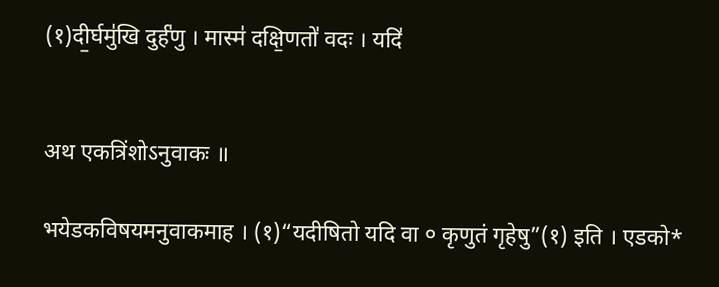(१)दी॒र्घमु॑खि दुर्ह॑णु । मास्म॑ दक्षि॒णतो॑ वदः । यदि॑


अथ एकत्रिंशोऽनुवाकः ॥

भयेडकविषयमनुवाकमाह । (१)“यदीषितो यदि वा ० कृणुतं गृहेषु”(१) इति । एडको*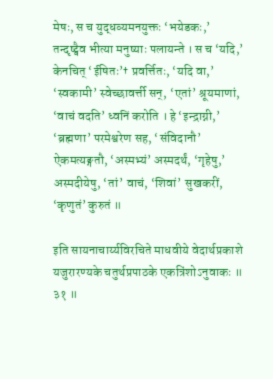मेषः, स च युद्धव्यमनयुक्तः ‘भयेडकः,’ तन्दृष्ट्वैव भीत्या मनुष्याः पलायन्ते । स च ‘यदि,’ केनचित् ‘ईषितः’† प्रवर्त्तितः, ‘यदि वा,’ ‘स्वकामी’ स्वेच्छावर्त्ती सन्, ‘एतां’ श्रूयमाणां, ‘वाचं वदति’ ध्वनिं करोति । हे ‘इन्द्राग्नी,’ ‘ब्रह्मणा’ परमेश्वरेण सह, ‘संविदानौ’ ऐकमत्यङ्गतौ, ‘अस्मभ्यं’ अस्मदर्थं, ‘गृहेषु,’ अस्मदीयेषु, ‘तां’ वाचं, ‘शिवां’ सुखकरीं, ‘कृणुतं’ कुरुतं ॥

इति सायनाचार्य्यविरचिते माधवीये वेदार्थप्रकाशे यजुरारण्यके चतुर्थप्रपाठके एकत्रिंशोऽनुवाकः ॥ ३१ ॥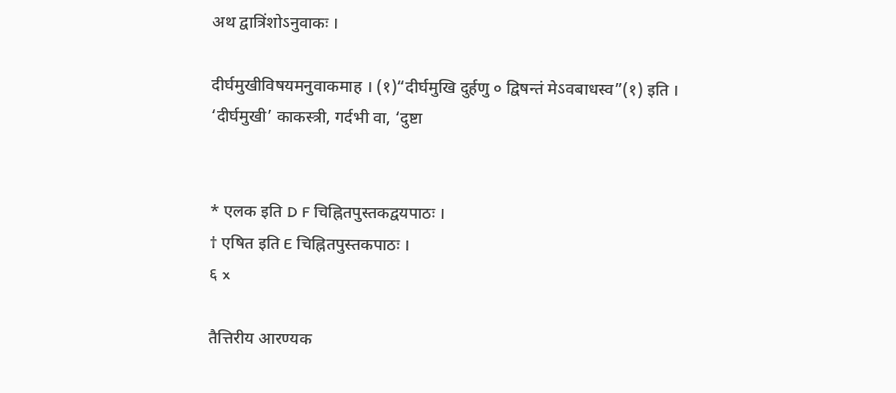अथ द्वात्रिंशोऽनुवाकः ।

दीर्घमुखीविषयमनुवाकमाह । (१)“दीर्घमुखि दुर्हणु ० द्विषन्तं मेऽवबाधस्व”(१) इति । ‘दीर्घमुखी’ काकस्त्री, गर्दभी वा, ‘दुष्टा


* एलक इति D F चिह्नितपुस्तकद्वयपाठः ।
† एषित इति E चिह्नितपुस्तकपाठः ।
६ x

तैत्तिरीय आरण्यक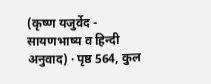(कृष्ण यजुर्वेद - सायणभाष्य व हिन्दी अनुवाद) · पृष्ठ 564, कुल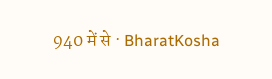940 में से · BharatKosha